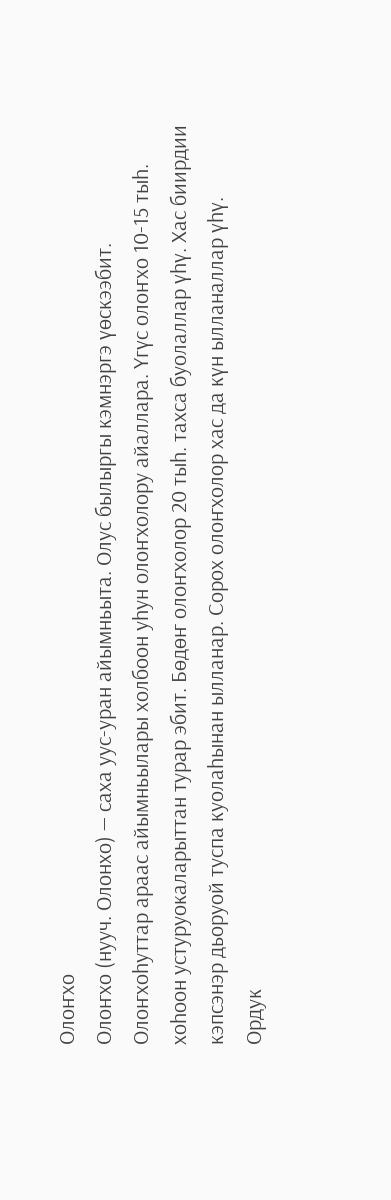Олоҥхо
Олоҥхо (нууч. Олонхо) — саха уус-уран айымньыта. Олус былыргы кэмнэргэ үөскээбит. Олоҥхоhуттар араас айымньылары холбоон уhун олоҥхолору айаллара. Үгүс олоҥхо 10-15 тыh. хоhоон устуруокаларыттан турар эбит. Бөдөҥ олоҥхолор 20 тыh. тахса буолаллар үһү. Хас биирдии кэпсэнэр дьоруой туспа куолаhынан ылланар. Сорох олоҥхолор хас да күн ылланаллар үһү.
Ордук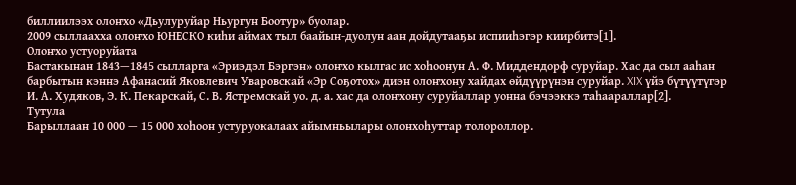биллиилээх олоҥхо «Дьулуруйар Ньургун Боотур» буолар.
2009 сыллаахха олоҥхо ЮНЕСКО киhи аймах тыл баайын-дуолун аан дойдутааҕы испииһэгэр киирбитэ[1].
Олоҥхо устуоруйата
Бастакынан 1843—1845 сылларга «Эриэдэл Бэргэн» олоҥхо кылгас ис хоһоонун А. Ф. Миддендорф суруйар. Хас да сыл ааһан барбытын кэннэ Афанасий Яковлевич Уваровскай «Эр Соҕотох» диэн олоҥхону хайдах өйдүүрүнэн суруйар. XIX үйэ бүтүүтүгэр И. А. Худяков, Э. К. Пекарскай, С. В. Ястремскай уо. д. а. хас да олоҥхону суруйаллар уонна бэчээккэ таһаараллар[2].
Тутула
Барыллаан 10 000 — 15 000 хоһоон устуруокалаах айымньылары олонхоһуттар толороллор.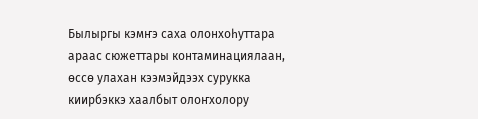Былыргы кэмҥэ саха олонхоһуттара араас сюжеттары контаминациялаан, өссө улахан кээмэйдээх сурукка киирбэккэ хаалбыт олоҥхолору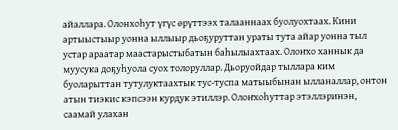айаллара. Олонхоһут үгүс өрүттээх талааннаах буолуохтаах. Кини артыыстыыр уонна ыллыыр дьоҕуруттан ураты тута айар уонна тыл устар араатар маастарыстыбатын баһылыахтаах. Олоҥхо ханнык да муусука доҕуһуола суох толоруллар. Дьоруойдар тыллара ким буоларыттан тутулуктаахтык тус-туспа матыыбынан ылланаллар, онтон атын тиэкис кэпсээн курдук этиллэр. Олоҥхоһуттар этэллэринэн, саамай улахан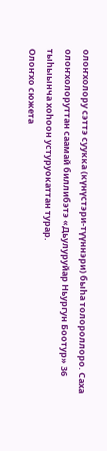олоҥхолору сэттэ суукка (күнүстэри-түүннэри) быһа толороллоро. Саха олоҥхолоруттан саамай биллибэтэ «Дьулуруйар Ньургун Боотур» 36 тыһыынча хоһоон устуруокаттан турар.
Олоҥхо сюжета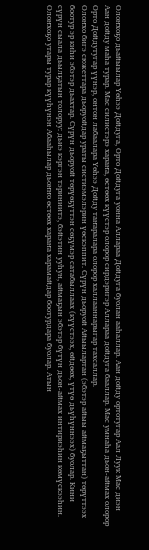Олоҥхоҕо дьайыылар Үөһээ Дойдуга, Орто Дойдуга уонна Аллараа Дойдуга буолан ааһаллар. Аан дойду ортотугар Аал Луук Мас диэн Аан дойду маһа турар. Мас силистэрэ хараҥа, өстөөх күүстэр олорор сирдэригэр Аллараа дойдуга бааллар. Мас умнаһа дьон-аймах олорор Орто Дойдутугар үүнэр, онтон лабаалара Үөһээ Дойду таҥаралара олорор халлааннарыгар тахсаллар.
Олоҥхо бигэ сюжеттара дьоруойдар ураты систиэмэлэрин үөскэппит. Сүрүн дьоруой Айыылартан (эбэтэр айыы аймаҕыттан) төрүттээх боотур эр киһи эбэтэр дьахтар. Сүрүн дьоруой төрүөҕүттэн сөҕүмэр сатабыллаах (күүстээх, өйдөөх, үтүө дьүһүннээх) буолар. Кини сүрүн сыала дьылҕатын толоруу: дьиэ кэргэн тэриниитэ, бэйэтин ууһун, аймаҕын эбэтэр бүтүн дьон-аймах интириэһин көмүскээһин. Олоҥхоҕо утары турар күүһүнэн Абааһылар дьоҥҥо өстөөх хараҥа харамайдар боотурдара буолар. Атын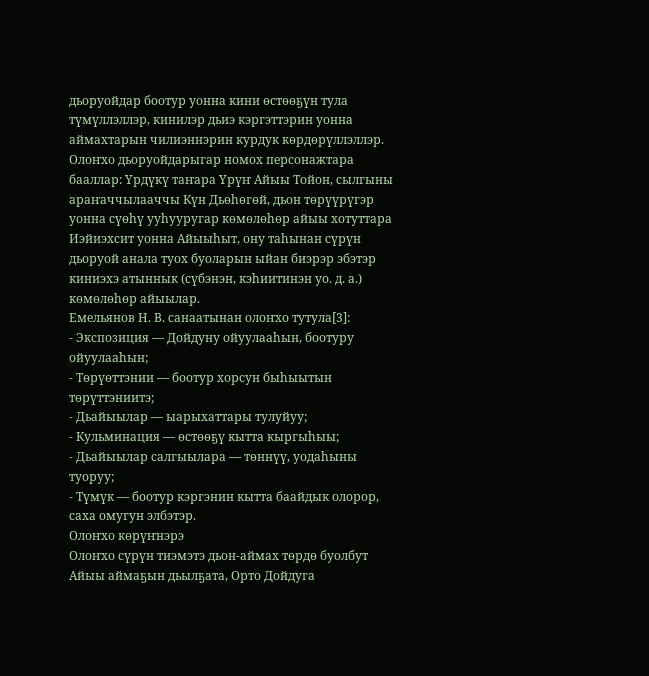дьоруойдар боотур уонна кини өстөөҕүн тула түмүллэллэр, кинилэр дьиэ кэргэттэрин уонна аймахтарын чилиэннэрин курдук көрдөрүллэллэр. Олоҥхо дьоруойдарыгар номох персонажтара бааллар: Үрдүкү таҥара Үрүҥ Айыы Тойон, сылгыны араҥаччылааччы Күн Дьөһөгөй, дьон төрүүрүгэр уонна сүөһү ууһууругар көмөлөһөр айыы хотуттара Иэйиэхсит уонна Айыыһыт, ону таһынан сүрүн дьоруой анала туох буоларын ыйан биэрэр эбэтэр киниэхэ атыннык (сүбэнэн, кэһиитинэн уо. д. а.) көмөлөһөр айыылар.
Емельянов Н. В. санаатынан олоҥхо тутула[3]:
- Экспозиция — Дойдуну ойуулааһын, боотуру ойуулааһын;
- Төрүөттэнии — боотур хорсун быһыытын төрүттэниитэ;
- Дьайыылар — ыарыхаттары тулуйуу;
- Кульминация — өстөөҕү кытта кыргыһыы;
- Дьайыылар салгыылара — төннүү, уодаһыны туоруу;
- Түмүк — боотур кэргэнин кытта баайдык олорор, саха омугун элбэтэр.
Олоҥхо көрүҥнэрэ
Олоҥхо сүрүн тиэмэтэ дьон-аймах төрдө буолбут Айыы аймаҕын дьылҕата, Орто Дойдуга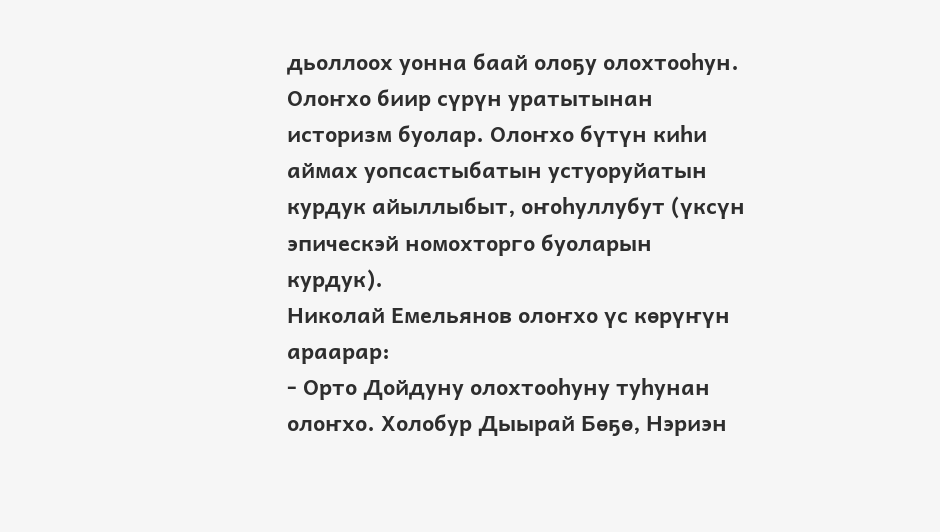дьоллоох уонна баай олоҕу олохтооһун. Олоҥхо биир сүрүн уратытынан историзм буолар. Олоҥхо бүтүн киһи аймах уопсастыбатын устуоруйатын курдук айыллыбыт, оҥоһуллубут (үксүн эпическэй номохторго буоларын курдук).
Николай Емельянов олоҥхо үс көрүҥүн араарар:
- Орто Дойдуну олохтооһуну туһунан олоҥхо. Холобур Дыырай Бөҕө, Нэриэн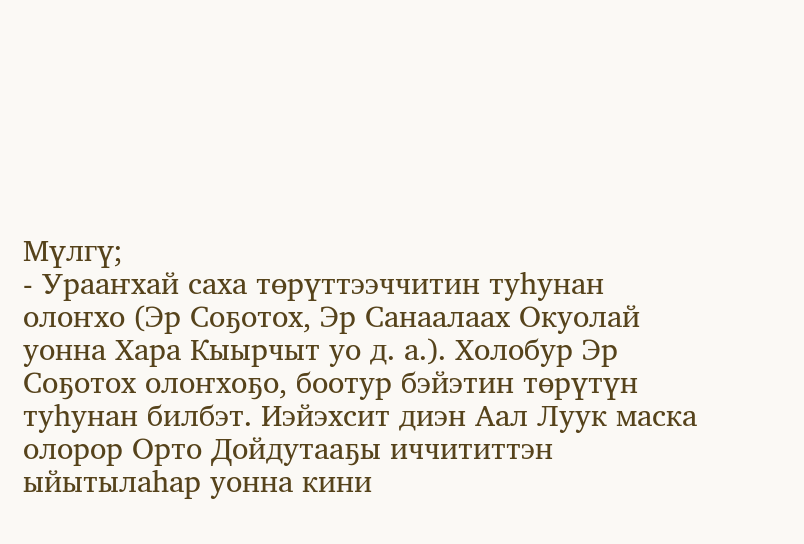Мүлгү;
- Урааҥхай саха төрүттээччитин туһунан олоҥхо (Эр Соҕотох, Эр Санаалаах Окуолай уонна Хара Кыырчыт уо д. а.). Холобур Эр Соҕотох олоҥхоҕо, боотур бэйэтин төрүтүн туһунан билбэт. Иэйэхсит диэн Аал Луук маска олорор Орто Дойдутааҕы иччититтэн ыйытылаһар уонна кини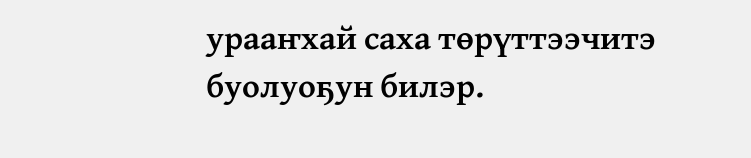урааҥхай саха төрүттээчитэ буолуоҕун билэр.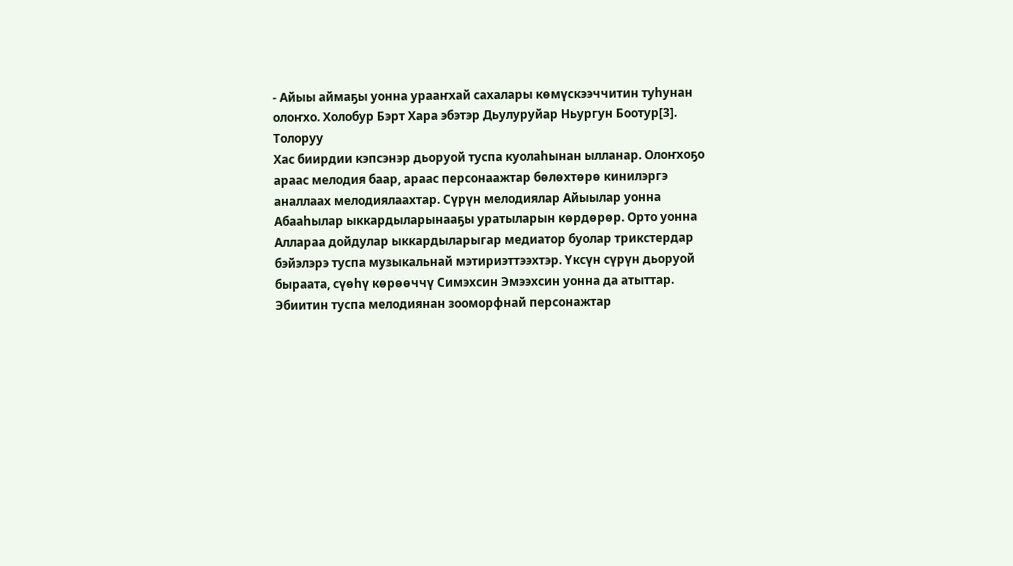- Айыы аймаҕы уонна урааҥхай сахалары көмүскээччитин туһунан олоҥхо. Холобур Бэрт Хара эбэтэр Дьулуруйар Ньургун Боотур[3].
Толоруу
Хас биирдии кэпсэнэр дьоруой туспа куолаhынан ылланар. Олоҥхоҕо араас мелодия баар, араас персонаажтар бөлөхтөрө кинилэргэ аналлаах мелодиялаахтар. Сүрүн мелодиялар Айыылар уонна Абааһылар ыккардыларынааҕы уратыларын көрдөрөр. Орто уонна Аллараа дойдулар ыккардыларыгар медиатор буолар трикстердар бэйэлэрэ туспа музыкальнай мэтириэттээхтэр. Үксүн сүрүн дьоруой быраата, сүөһү көрөөччү Симэхсин Эмээхсин уонна да атыттар.
Эбиитин туспа мелодиянан зооморфнай персонажтар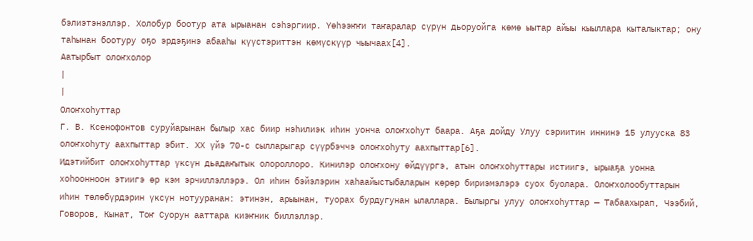бэлиэтэнэллэр. Холобур боотур ата ырыанан сэһэргиир. Үөһээҥҥи таҥаралар сүрүн дьоруойга көмө ыытар айыы кыыллара кыталыктар; ону таһынан боотуру оҕо эрдэҕинэ абааһы күүстэриттэн көмүскүүр чыычаах[4].
Аатырбыт олоҥхолор
|
|
Олоҥхоһуттар
Г. В. Ксенофонтов суруйарынан былыр хас биир нэһилиэк иһин уонча олоҥхоһут баара. Аҕа дойду Улуу сэриитин иннинэ 15 улууска 83 олоҥхоһуту аахпыттар эбит. XX үйэ 70-с сылларыгар сүүрбэччэ олоҥхоһуту аахпыттар[6].
Идэтийбит олоҥхоһуттар үксүн дьадаҥытык олороллоро. Кинилэр олоҥхону өйдүүргэ, атын олоҥхоһуттары истиигэ, ырыаҕа уонна хоһоонноон этиигэ өр кэм эрчиллэллэрэ. Ол иһин бэйэлэрин хаһаайыстыбаларын көрөр бириэмэлэрэ суох буолара. Олоҥхолообуттарын иһин төлөбүрдэрин үксүн нотууранан: этинэн, арыынан, туорах бурдугунан ылаллара. Былыргы улуу олоҥхоһуттар — Табаахырап, Чээбий, Говоров, Кынат, Тоҥ Суорун ааттара киэҥник биллэллэр.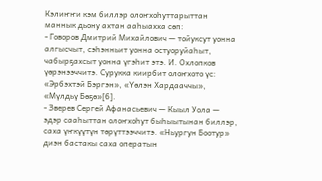Кэлиҥҥи кэм биллэр олоҥхоһуттарыттан маннык дьону ахтан ааһыахха сөп:
- Говоров Дмитрий Михайлович — тойуксут уонна алгысчыт, сэһэнньит уонна остуоруйаһыт, чабырҕахсыт уонна үгэһит этэ. И. Охлопков үөрэнээччитэ. Сурукка киирбит олоҥхото үс: «Эрбэхтэй Бэргэн», «Үөлэн Хардааччы», «Мүлдьү Бөҕө»[6].
- Зверев Сергей Афанасьевич — Кыыл Уола — эдэр сааһыттан олоҥхоһут быһыытынан биллэр, саха үҥкүүтүн төрүттээччитэ. «Ньургун Боотур» диэн бастакы саха оператын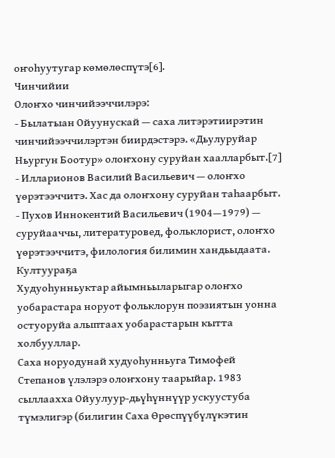оҥоһуутугар көмөлөспүтэ[6].
Чинчийии
Олоҥхо чинчийээччилэрэ:
- Былатыан Ойуунускай — саха литэрэтиирэтин чинчийээччилэртэн биирдэстэрэ. «Дьулуруйар Ньургун Боотур» олоҥхону суруйан хаалларбыт.[7]
- Илларионов Василий Васильевич — олоҥхо үөрэтээччитэ. Хас да олоҥхону суруйан таһаарбыт.
- Пухов Иннокентий Васильевич (1904—1979) — суруйааччы, литературовед, фольклорист, олоҥхо үөрэтээччитэ, филология билимин хандьыдаата.
Култуураҕа
Худуоһунньуктар айымньыларыгар олоҥхо уобарастара норуот фольклорун поэзиятын уонна остуоруйа алыптаах уобарастарын кытта холбууллар.
Саха норуодунай худуоһунньуга Тимофей Степанов үлэлэрэ олоҥхону таарыйар. 1983 сыллаахха Ойуулуур-дьүһүннүүр ускуустуба түмэлигэр (билигин Саха Өрөспүүбүлүкэтин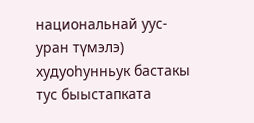национальнай уус-уран түмэлэ) худуоһунньук бастакы тус быыстапката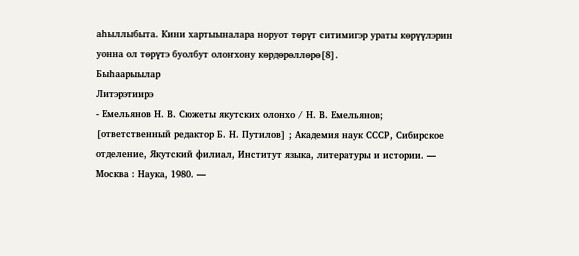аһыллыбыта. Кини хартыыналара норуот төрүт ситимигэр ураты көрүүлэрин уонна ол төрүтэ буолбут олоҥхону көрдөрөллөрө[8].
Быһаарыылар
Литэрэтиирэ
- Емельянов Н. В. Сюжеты якутских олонхо / Н. В. Емельянов; [ответственный редактор Б. Н. Путилов] ; Академия наук СССР, Сибирское отделение, Якутский филиал, Институт языка, литературы и истории. — Москва : Наука, 1980. —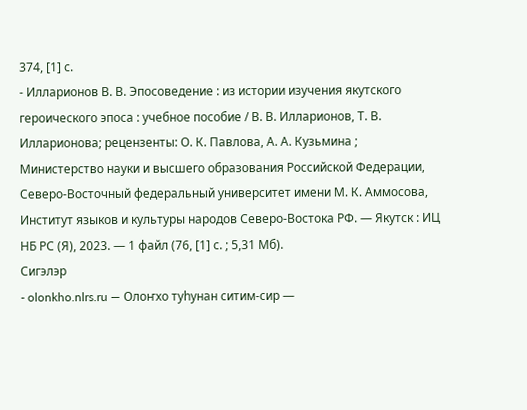374, [1] с.
- Илларионов В. В. Эпосоведение : из истории изучения якутского героического эпоса : учебное пособие / В. В. Илларионов, Т. В. Илларионова; рецензенты: О. К. Павлова, А. А. Кузьмина ; Министерство науки и высшего образования Российской Федерации, Северо-Восточный федеральный университет имени М. К. Аммосова, Институт языков и культуры народов Северо-Востока РФ. — Якутск : ИЦ НБ РС (Я), 2023. — 1 файл (76, [1] с. ; 5,31 Мб).
Сигэлэр
- olonkho.nlrs.ru — Олоҥхо туһунан ситим-сир —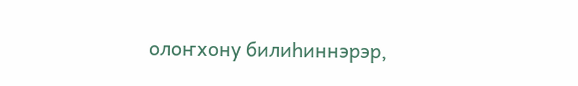олоҥхону билиһиннэрэр,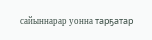сайыннарар уонна тарҕатар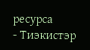ресурса
- Тиэкистэр